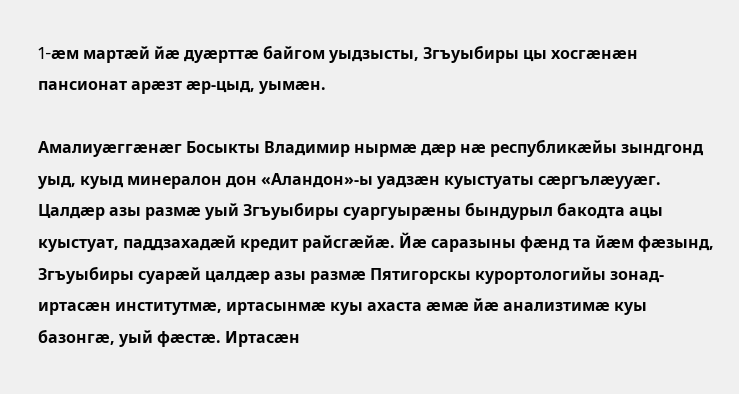1-æм мартæй йæ дуæрттæ байгом уыдзысты, Згъуыбиры цы хосгæнæн пансионат арæзт æр-цыд, уымæн.

Амалиуæггæнæг Босыкты Владимир нырмæ дæр нæ республикæйы зындгонд уыд, куыд минералон дон «Аландон»-ы уадзæн куыстуаты сæргълæууæг. Цалдæр азы размæ уый Згъуыбиры суаргуырæны бындурыл бакодта ацы куыстуат, паддзахадæй кредит райсгæйæ. Йæ саразыны фæнд та йæм фæзынд, Згъуыбиры суарæй цалдæр азы размæ Пятигорскы курортологийы зонад-иртасæн институтмæ, иртасынмæ куы ахаста æмæ йæ анализтимæ куы базонгæ, уый фæстæ. Иртасæн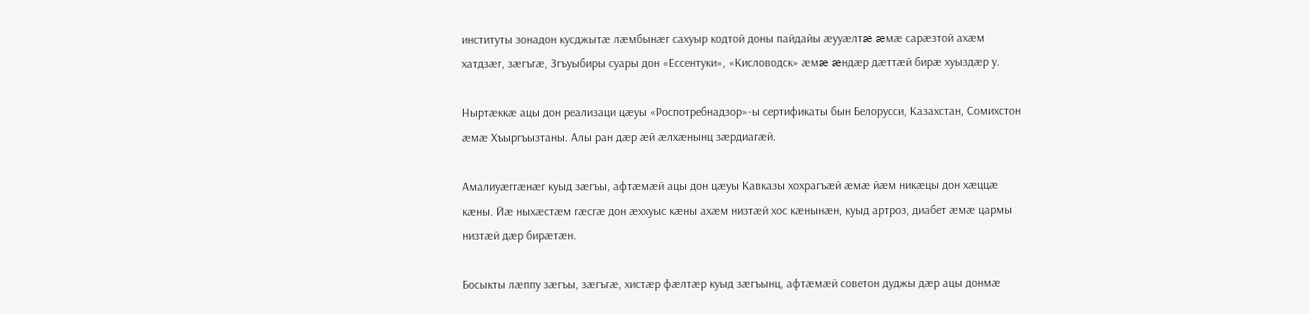институты зонадон кусджытæ лæмбынæг сахуыр кодтой доны пайдайы æууæлтæ æмæ сарæзтой ахæм хатдзæг, зæгъгæ, Згъуыбиры суары дон «Ессентуки», «Кисловодск» æмæ æндæр дæттæй бирæ хуыздæр у.

Ныртæккæ ацы дон реализаци цæуы «Роспотребнадзор»-ы сертификаты бын Белорусси, Казахстан, Сомихстон æмæ Хъыргъызтаны. Алы ран дæр æй æлхæнынц зæрдиагæй.

Амалиуæггæнæг куыд зæгъы, афтæмæй ацы дон цæуы Кавказы хохрагъæй æмæ йæм никæцы дон хæццæ кæны. Йæ ныхæстæм гæсгæ дон æххуыс кæны ахæм низтæй хос кæнынæн, куыд артроз, диабет æмæ цармы низтæй дæр бирæтæн.

Босыкты лæппу зæгъы, зæгъгæ, хистæр фæлтæр куыд зæгъынц, афтæмæй советон дуджы дæр ацы донмæ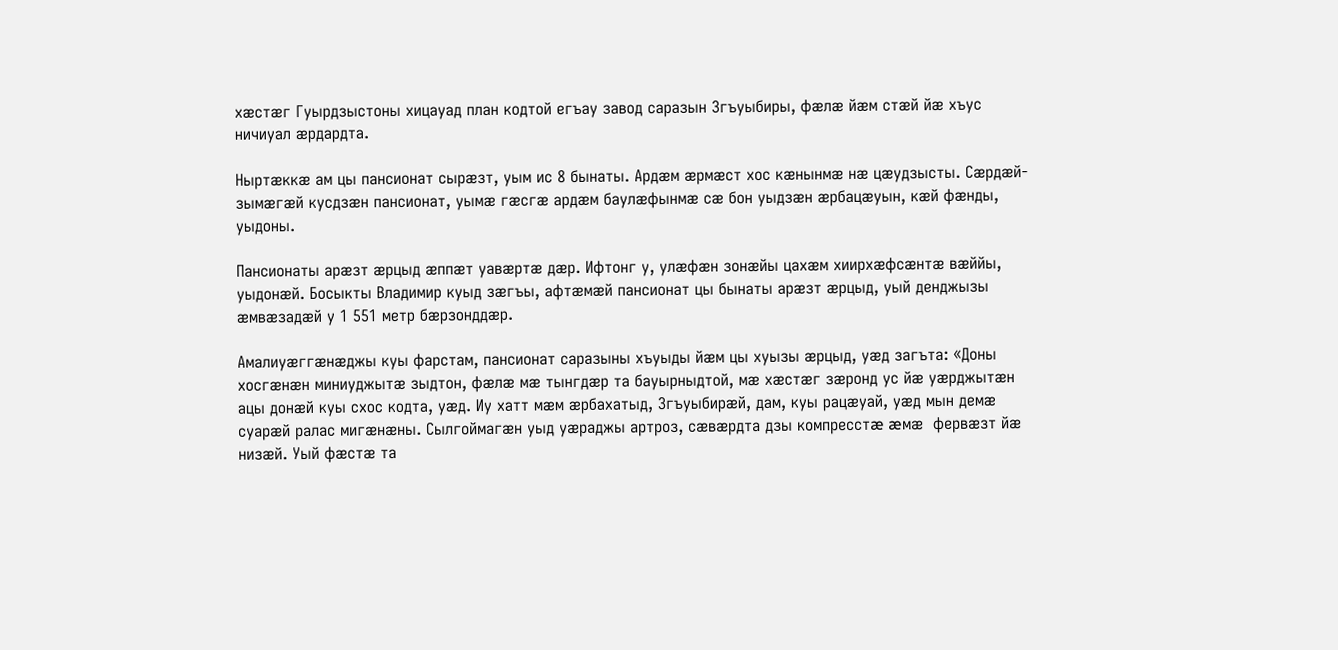хæстæг Гуырдзыстоны хицауад план кодтой егъау завод саразын Згъуыбиры, фæлæ йæм стæй йæ хъус ничиуал æрдардта.

Ныртæккæ ам цы пансионат сырæзт, уым ис 8 бынаты. Ардæм æрмæст хос кæнынмæ нæ цæудзысты. Сæрдæй-зымæгæй кусдзæн пансионат, уымæ гæсгæ ардæм баулæфынмæ сæ бон уыдзæн æрбацæуын, кæй фæнды, уыдоны.

Пансионаты арæзт æрцыд æппæт уавæртæ дæр. Ифтонг у, улæфæн зонæйы цахæм хиирхæфсæнтæ вæййы, уыдонæй. Босыкты Владимир куыд зæгъы, афтæмæй пансионат цы бынаты арæзт æрцыд, уый денджызы æмвæзадæй у 1 551 метр бæрзонддæр.

Амалиуæггæнæджы куы фарстам, пансионат саразыны хъуыды йæм цы хуызы æрцыд, уæд загъта: «Доны хосгæнæн миниуджытæ зыдтон, фæлæ мæ тынгдæр та бауырныдтой, мæ хæстæг зæронд ус йæ уæрджытæн ацы донæй куы схос кодта, уæд. Иу хатт мæм æрбахатыд, Згъуыбирæй, дам, куы рацæуай, уæд мын демæ суарæй ралас мигæнæны. Сылгоймагæн уыд уæраджы артроз, сæвæрдта дзы компресстæ æмæ  фервæзт йæ низæй. Уый фæстæ та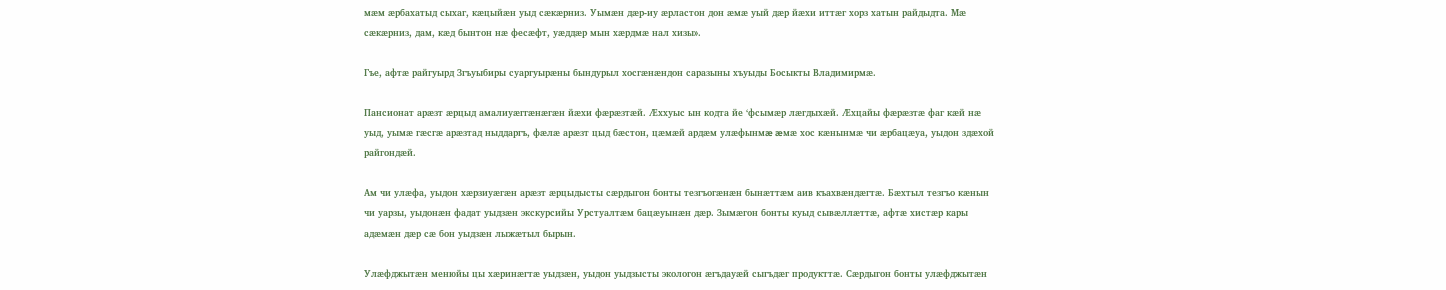мæм æрбахатыд сыхаг, кæцыйæн уыд сæкæрниз. Уымæн дæр-иу æрластон дон æмæ уый дæр йæхи иттæг хорз хатын райдыдта. Мæ сæкæрниз, дам, кæд бынтон нæ фесæфт, уæддæр мын хæрдмæ нал хизы».

Гъе, афтæ райгуырд Згъуыбиры суаргуырæны бындурыл хосгæнæндон саразыны хъуыды Босыкты Владимирмæ.

Пансионат арæзт æрцыд амалиуæггæнæгæн йæхи фæрæзтæй. Æххуыс ын кодта йе ‘фсымæр лæгдыхæй. Æхцайы фæрæзтæ фаг кæй нæ уыд, уымæ гæсгæ арæзтад ныддаргъ, фæлæ арæзт цыд бæстон, цæмæй ардæм улæфынмæ æмæ хос кæнынмæ чи æрбацæуа, уыдон здæхой райгондæй.

Ам чи улæфа, уыдон хæрзиуæгæн арæзт æрцыдысты сæрдыгон бонты тезгъогæнæн бынæттæм аив къахвæндæгтæ. Бæхтыл тезгъо кæнын чи уарзы, уыдонæн фадат уыдзæн экскурсийы Урстуалтæм бацæуынæн дæр. Зымæгон бонты куыд сывæллæттæ, афтæ хистæр кары адæмæн дæр сæ бон уыдзæн лыжæтыл бырын.

Улæфджытæн менюйы цы хæринæгтæ уыдзæн, уыдон уыдзысты экологон æгъдауæй сыгъдæг продукттæ. Сæрдыгон бонты улæфджытæн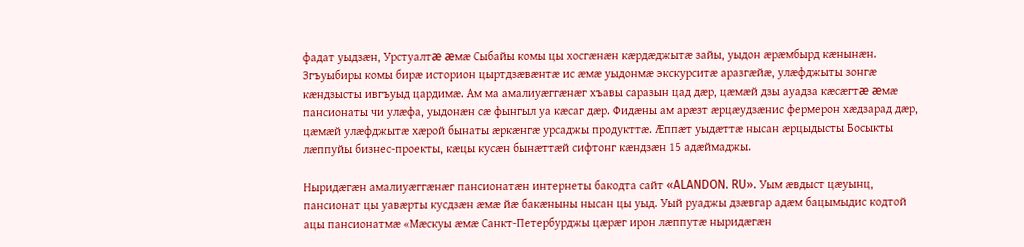фадат уыдзæн, Урстуалтæ æмæ Сыбайы комы цы хосгæнæн кæрдæджытæ зайы, уыдон æрæмбырд кæнынæн. Згъуыбиры комы бирæ историон цыртдзæвæнтæ ис æмæ уыдонмæ экскурситæ аразгæйæ, улæфджыты зонгæ кæндзысты ивгъуыд цардимæ. Ам ма амалиуæггæнæг хъавы саразын цад дæр, цæмæй дзы ауадза кæсæгтæ æмæ пансионаты чи улæфа, уыдонæн сæ фынгыл уа кæсаг дæр. Фидæны ам арæзт æрцæудзæнис фермерон хæдзарад дæр, цæмæй улæфджытæ хæрой бынаты æркæнгæ урсаджы продукттæ. Æппæт уыдæттæ нысан æрцыдысты Босыкты лæппуйы бизнес-проекты, кæцы кусæн бынæттæй сифтонг кæндзæн 15 адæймаджы.

Ныридæгæн амалиуæггæнæг пансионатæн интернеты бакодта сайт «ALANDON. RU». Уым æвдыст цæуынц, пансионат цы уавæрты кусдзæн æмæ йæ бакæныны нысан цы уыд. Уый руаджы дзæвгар адæм бацымыдис кодтой ацы пансионатмæ «Мæскуы æмæ Санкт-Петербурджы цæрæг ирон лæппутæ ныридæгæн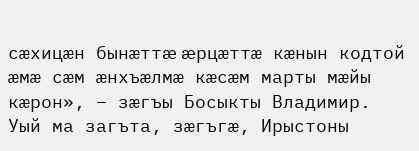сæхицæн бынæттæ æрцæттæ кæнын кодтой æмæ сæм æнхъæлмæ кæсæм марты мæйы кæрон», – зæгъы Босыкты Владимир. Уый ма загъта, зæгъгæ, Ирыстоны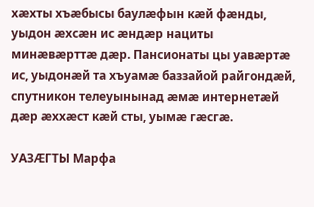хæхты хъæбысы баулæфын кæй фæнды, уыдон æхсæн ис æндæр нациты минæвæрттæ дæр. Пансионаты цы уавæртæ ис, уыдонæй та хъуамæ баззайой райгондæй, спутникон телеуынынад æмæ интернетæй дæр æххæст кæй сты, уымæ гæсгæ.

УАЗÆГТЫ Марфа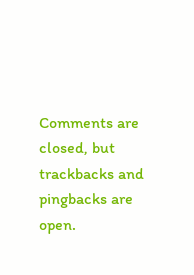Comments are closed, but trackbacks and pingbacks are open.